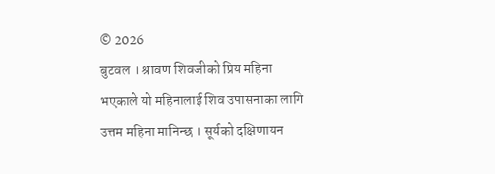© 2026
बुटवल । श्रावण शिवजीको प्रिय महिना भएकाले यो महिनालाई शिव उपासनाका लागि उत्तम महिना मानिन्छ । सूर्यको दक्षिणायन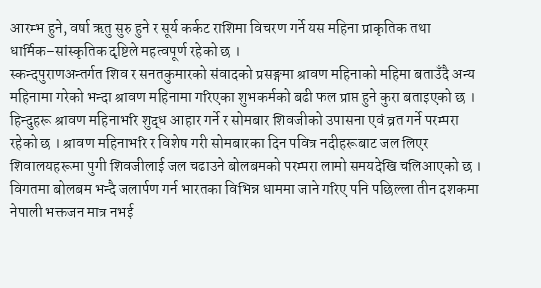आरम्भ हुने, वर्षा ऋतु सुरु हुने र सूर्य कर्कट राशिमा विचरण गर्ने यस महिना प्राकृतिक तथा धार्मिक–सांस्कृतिक दृष्टिले महत्वपूर्ण रहेको छ ।
स्कन्दपुराणअन्तर्गत शिव र सनतकुमारको संवादको प्रसङ्गमा श्रावण महिनाको महिमा बताउँदै अन्य महिनामा गरेको भन्दा श्रावण महिनामा गरिएका शुभकर्मको बढी फल प्राप्त हुने कुरा बताइएको छ ।
हिन्दुहरू श्रावण महिनाभरि शुद्ध आहार गर्ने र सोमबार शिवजीको उपासना एवं व्रत गर्ने परम्परा रहेको छ । श्रावण महिनाभरि र विशेष गरी सोमबारका दिन पवित्र नदीहरूबाट जल लिएर शिवालयहरूमा पुगी शिवजीलाई जल चढाउने बोलबमको परम्परा लामो समयदेखि चलिआएको छ ।
विगतमा बोलबम भन्दै जलार्पण गर्न भारतका विभिन्न धाममा जाने गरिए पनि पछिल्ला तीन दशकमा नेपाली भक्तजन मात्र नभई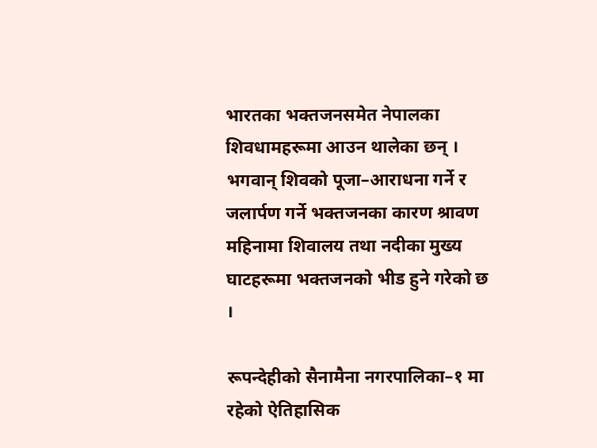भारतका भक्तजनसमेत नेपालका शिवधामहरूमा आउन थालेका छन् । भगवान् शिवको पूजा–आराधना गर्ने र जलार्पण गर्ने भक्तजनका कारण श्रावण महिनामा शिवालय तथा नदीका मुख्य घाटहरूमा भक्तजनको भीड हुने गरेको छ ।

रूपन्देहीको सैनामैना नगरपालिका–१ मा रहेको ऐतिहासिक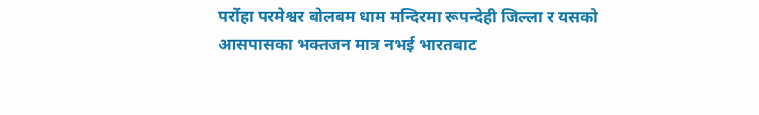पर्रोहा परमेश्वर बोलबम धाम मन्दिरमा रूपन्देही जिल्ला र यसको आसपासका भक्तजन मात्र नभई भारतबाट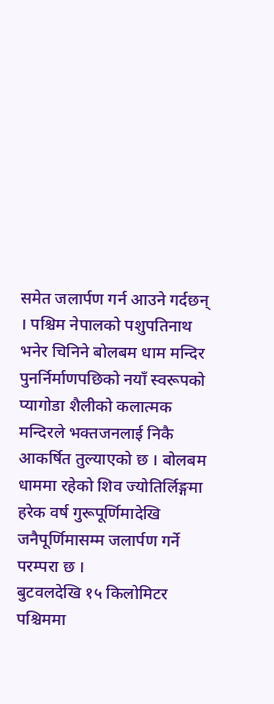समेत जलार्पण गर्न आउने गर्दछन् । पश्चिम नेपालको पशुपतिनाथ भनेर चिनिने बोलबम धाम मन्दिर पुनर्निर्माणपछिको नयाँ स्वरूपको प्यागोडा शैलीको कलात्मक मन्दिरले भक्तजनलाई निकै आकर्षित तुल्याएको छ । बोलबम धाममा रहेको शिव ज्योतिर्लिङ्गमा हरेक वर्ष गुरूपूर्णिमादेखि जनैपूर्णिमासम्म जलार्पण गर्ने परम्परा छ ।
बुटवलदेखि १५ किलोमिटर पश्चिममा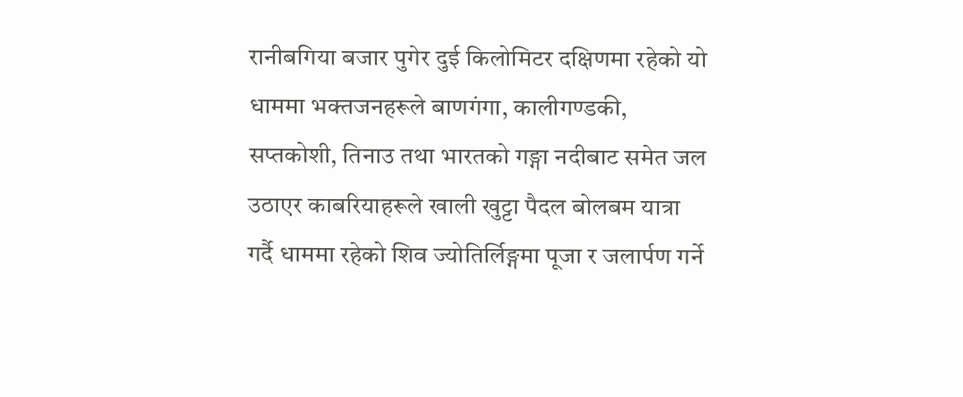रानीबगिया बजार पुगेर दुई किलोमिटर दक्षिणमा रहेको यो धाममा भक्तजनहरूले बाणगंगा, कालीगण्डकी, सप्तकोशी, तिनाउ तथा भारतको गङ्गा नदीबाट समेत जल उठाएर काबरियाहरूले खाली खुट्टा पैदल बोलबम यात्रा गर्दै धाममा रहेको शिव ज्योतिर्लिङ्गमा पूजा र जलार्पण गर्ने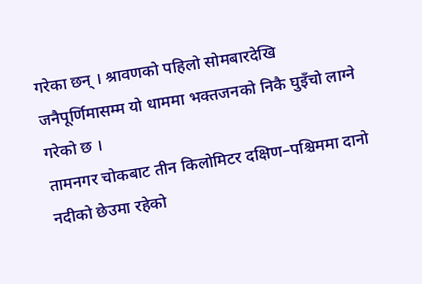गरेका छन् । श्रावणको पहिलो सोमबारदेखि जनैपूर्णिमासम्म यो धाममा भक्तजनको निकै घुइँचो लाग्ने गरेको छ ।
तामनगर चोकबाट तीन किलोमिटर दक्षिण–पश्चिममा दानो नदीको छेउमा रहेको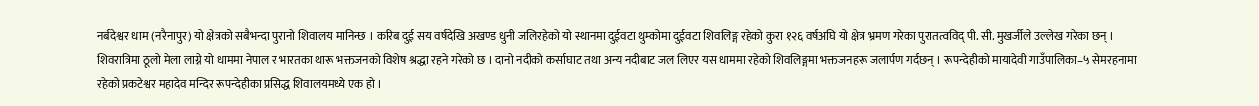नर्बदेश्वर धाम (नरैनापुर) यो क्षेत्रको सबैभन्दा पुरानो शिवालय मानिन्छ । करिब दुई सय वर्षदेखि अखण्ड धुनी जलिरहेको यो स्थानमा दुईवटा थुम्कोमा दुईवटा शिवलिङ्ग रहेको कुरा १२६ वर्षअघि यो क्षेत्र भ्रमण गरेका पुरातत्वविद् पी. सी. मुखर्जीले उल्लेख गरेका छन् ।
शिवरात्रिमा ठूलो मेला लाग्ने यो धाममा नेपाल र भारतका थारू भक्तजनको विशेष श्रद्धा रहने गरेको छ । दानो नदीको कर्साघाट तथा अन्य नदीबाट जल लिएर यस धाममा रहेको शिवलिङ्गमा भक्तजनहरू जलार्पण गर्दछन् । रूपन्देहीको मायादेवी गाउँपालिका–५ सेमरहनामा रहेको प्रकटेश्वर महादेव मन्दिर रूपन्देहीका प्रसिद्ध शिवालयमध्ये एक हो ।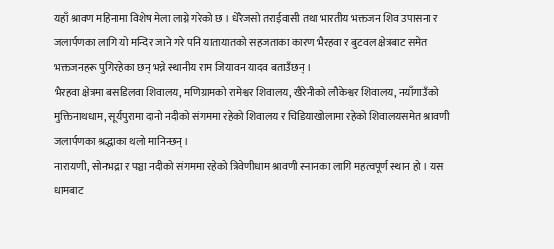यहाँ श्रावण महिनामा विशेष मेला लाग्ने गरेको छ । धेरैजसो तराईवासी तथा भारतीय भक्तजन शिव उपासना र जलार्पणका लागि यो मन्दिर जाने गरे पनि यातायातको सहजताका कारण भैरहवा र बुटवल क्षेत्रबाट समेत भक्तजनहरू पुगिरहेका छन् भन्ने स्थानीय राम जियावन यादव बताउँछन् ।
भैरहवा क्षेत्रमा बसडिलवा शिवालय, मणिग्रामको रामेश्वर शिवालय, खैरेनीको लौकेश्वर शिवालय, नयाँगाउँको मुक्तिनाथधाम, सूर्यपुरामा दानो नदीको संगममा रहेको शिवालय र चिडियाखोलामा रहेको शिवालयसमेत श्रावणी जलार्पणका श्रद्धाका थलो मानिन्छन् ।
नारायणी, सोनभद्रा र पञ्चा नदीको संगममा रहेको त्रिवेणीधाम श्रावणी स्नानका लागि महत्वपूर्ण स्थान हो । यस धामबाट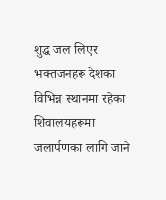शुद्ध जल लिएर भक्तजनहरू देशका विभिन्न स्थानमा रहेका शिवालयहरूमा जलार्पणका लागि जाने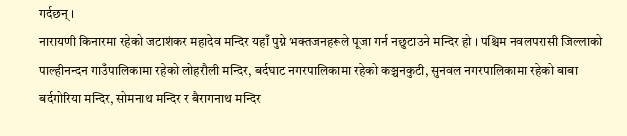गर्दछन् ।
नारायणी किनारमा रहेको जटाशंकर महादेव मन्दिर यहाँ पुग्ने भक्तजनहरूले पूजा गर्न नछुटाउने मन्दिर हो । पश्चिम नवलपरासी जिल्लाको पाल्हीनन्दन गाउँपालिकामा रहेको लोहरौली मन्दिर, बर्दघाट नगरपालिकामा रहेको कञ्चनकुटी, सुनवल नगरपालिकामा रहेको बाबा बर्दगोरिया मन्दिर, सोमनाथ मन्दिर र बैरागनाथ मन्दिर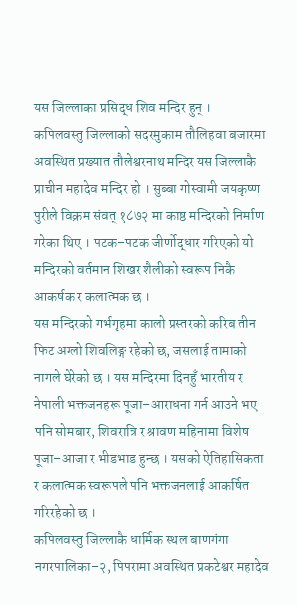यस जिल्लाका प्रसिद्ध शिव मन्दिर हुन् ।
कपिलवस्तु जिल्लाको सदरमुकाम तौलिहवा बजारमा अवस्थित प्रख्यात तौलेश्वरनाथ मन्दिर यस जिल्लाकै प्राचीन महादेव मन्दिर हो । सुब्बा गोस्वामी जयकृष्ण पुरीले विक्रम संवत् १८७२ मा काष्ठ मन्दिरको निर्माण गरेका थिए । पटक–पटक जीर्णोद्धार गरिएको यो मन्दिरको वर्तमान शिखर शैलीको स्वरूप निकै आकर्षक र कलात्मक छ ।
यस मन्दिरको गर्भगृहमा कालो प्रस्तरको करिब तीन फिट अग्लो शिवलिङ्ग रहेको छ, जसलाई तामाको नागले घेरेको छ । यस मन्दिरमा दिनहुँ भारतीय र नेपाली भक्तजनहरू पूजा–आराधना गर्न आउने भए पनि सोमबार, शिवरात्रि र श्रावण महिनामा विशेष पूजा–आजा र भीडभाड हुन्छ । यसको ऐतिहासिकता र कलात्मक स्वरूपले पनि भक्तजनलाई आकर्षित गरिरहेको छ ।
कपिलवस्तु जिल्लाकै धार्मिक स्थल बाणगंगा नगरपालिका–२, पिपरामा अवस्थित प्रकटेश्वर महादेव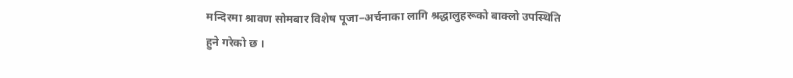मन्दिरमा श्रावण सोमबार विशेष पूजा–अर्चनाका लागि श्रद्धालुहरूको बाक्लो उपस्थिति हुने गरेको छ ।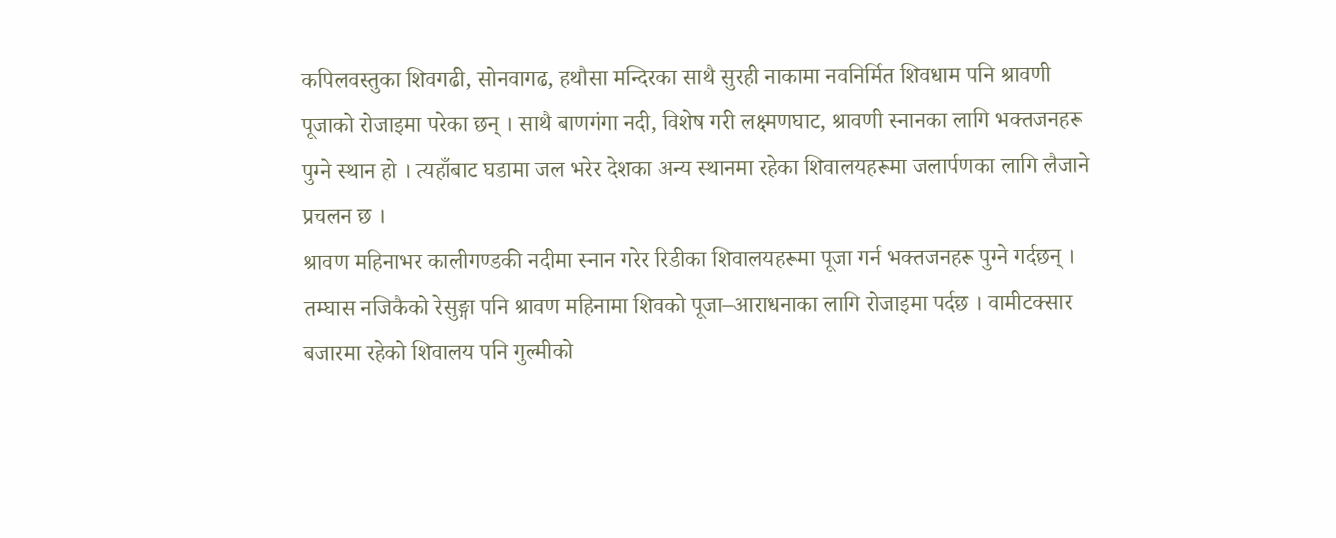कपिलवस्तुका शिवगढी, सोनवागढ, हथौसा मन्दिरका साथै सुरही नाकामा नवनिर्मित शिवधाम पनि श्रावणी पूजाको रोजाइमा परेका छन् । साथै बाणगंगा नदी, विशेष गरी लक्ष्मणघाट, श्रावणी स्नानका लागि भक्तजनहरू पुग्ने स्थान हो । त्यहाँबाट घडामा जल भरेर देशका अन्य स्थानमा रहेका शिवालयहरूमा जलार्पणका लागि लैजाने प्रचलन छ ।
श्रावण महिनाभर कालीगण्डकी नदीमा स्नान गरेर रिडीका शिवालयहरूमा पूजा गर्न भक्तजनहरू पुग्ने गर्दछन् । तम्घास नजिकैको रेसुङ्गा पनि श्रावण महिनामा शिवको पूजा–आराधनाका लागि रोजाइमा पर्दछ । वामीटक्सार बजारमा रहेको शिवालय पनि गुल्मीको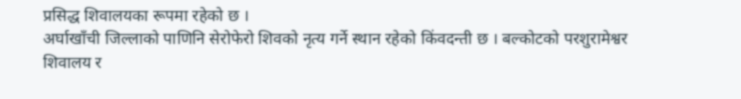प्रसिद्ध शिवालयका रूपमा रहेको छ ।
अर्घाखाँची जिल्लाको पाणिनि सेरोफेरो शिवको नृत्य गर्ने स्थान रहेको किंवदन्ती छ । बल्कोटको परशुरामेश्वर शिवालय र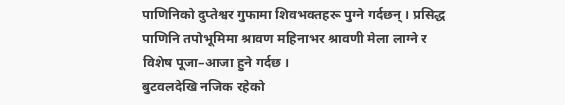पाणिनिको दुप्तेश्वर गुफामा शिवभक्तहरू पुग्ने गर्दछन् । प्रसिद्ध पाणिनि तपोभूमिमा श्रावण महिनाभर श्रावणी मेला लाग्ने र विशेष पूजा–आजा हुने गर्दछ ।
बुटवलदेखि नजिक रहेको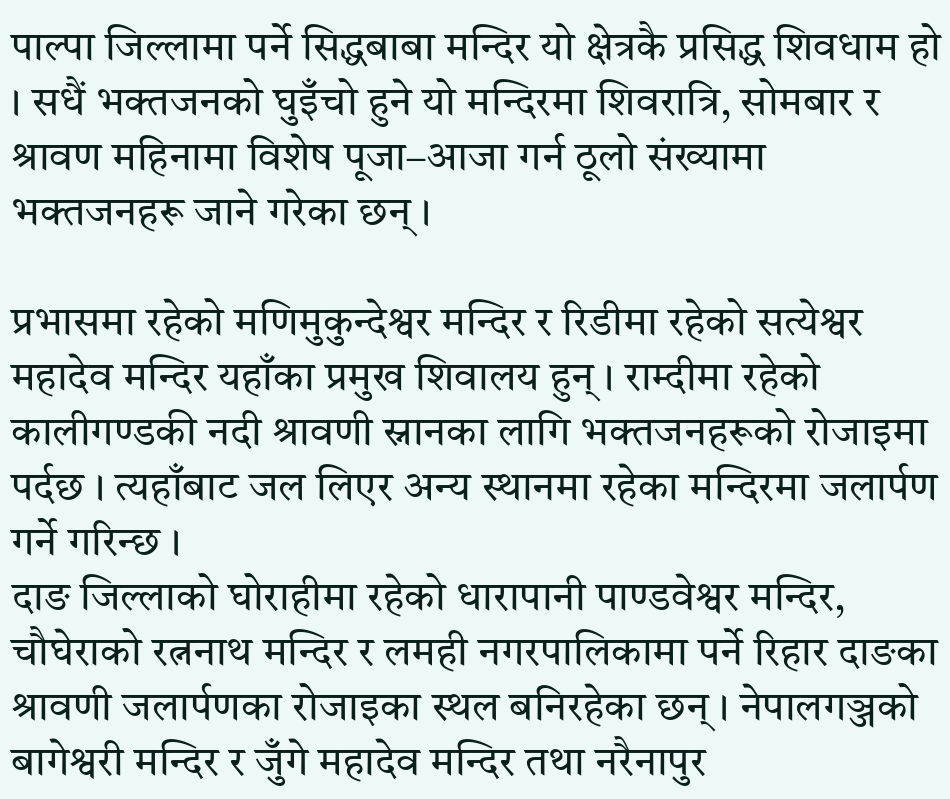पाल्पा जिल्लामा पर्ने सिद्धबाबा मन्दिर यो क्षेत्रकै प्रसिद्ध शिवधाम हो । सधैं भक्तजनको घुइँचो हुने यो मन्दिरमा शिवरात्रि, सोमबार र श्रावण महिनामा विशेष पूजा–आजा गर्न ठूलो संख्यामा भक्तजनहरू जाने गरेका छन् ।

प्रभासमा रहेको मणिमुकुन्देश्वर मन्दिर र रिडीमा रहेको सत्येश्वर महादेव मन्दिर यहाँका प्रमुख शिवालय हुन् । राम्दीमा रहेको कालीगण्डकी नदी श्रावणी स्नानका लागि भक्तजनहरूको रोजाइमा पर्दछ । त्यहाँबाट जल लिएर अन्य स्थानमा रहेका मन्दिरमा जलार्पण गर्ने गरिन्छ ।
दाङ जिल्लाको घोराहीमा रहेको धारापानी पाण्डवेश्वर मन्दिर, चौघेराको रत्ननाथ मन्दिर र लमही नगरपालिकामा पर्ने रिहार दाङका श्रावणी जलार्पणका रोजाइका स्थल बनिरहेका छन् । नेपालगञ्जको बागेश्वरी मन्दिर र जुँगे महादेव मन्दिर तथा नरैनापुर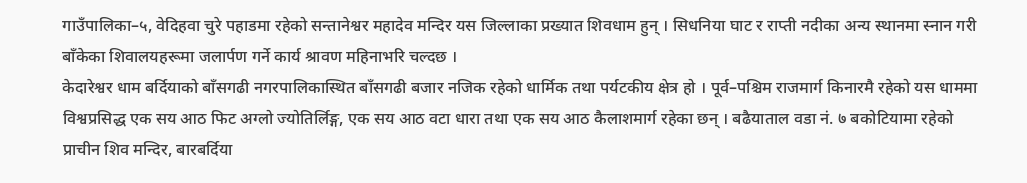गाउँपालिका–५, वेदिहवा चुरे पहाडमा रहेको सन्तानेश्वर महादेव मन्दिर यस जिल्लाका प्रख्यात शिवधाम हुन् । सिधनिया घाट र राप्ती नदीका अन्य स्थानमा स्नान गरी बाँकेका शिवालयहरूमा जलार्पण गर्ने कार्य श्रावण महिनाभरि चल्दछ ।
केदारेश्वर धाम बर्दियाको बाँसगढी नगरपालिकास्थित बाँसगढी बजार नजिक रहेको धार्मिक तथा पर्यटकीय क्षेत्र हो । पूर्व–पश्चिम राजमार्ग किनारमै रहेको यस धाममा विश्वप्रसिद्ध एक सय आठ फिट अग्लो ज्योतिर्लिङ्ग, एक सय आठ वटा धारा तथा एक सय आठ कैलाशमार्ग रहेका छन् । बढैयाताल वडा नं. ७ बकोटियामा रहेको प्राचीन शिव मन्दिर, बारबर्दिया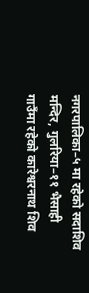नगरपालिका–५ मा रहेको सदाशिव मन्दिर, गुलरिया–११ भैसाही गाउँमा रहेको कारेश्वरनाथ शिव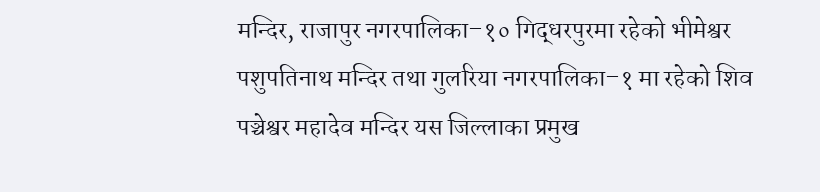मन्दिर, राजापुर नगरपालिका–१० गिद्धरपुरमा रहेको भीमेश्वर पशुपतिनाथ मन्दिर तथा गुलरिया नगरपालिका–१ मा रहेको शिव पञ्चेश्वर महादेव मन्दिर यस जिल्लाका प्रमुख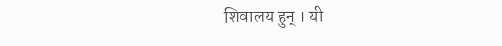शिवालय हुन् । यी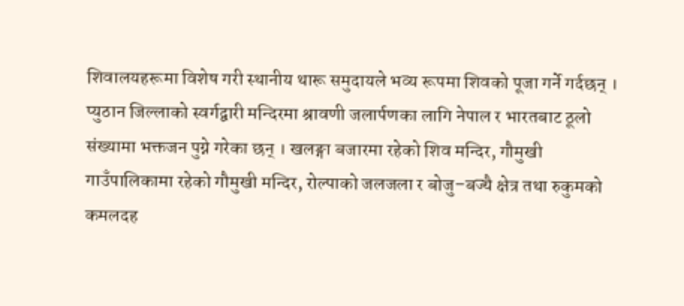शिवालयहरूमा विशेष गरी स्थानीय थारू समुदायले भव्य रूपमा शिवको पूजा गर्ने गर्दछन् ।
प्युठान जिल्लाको स्वर्गद्वारी मन्दिरमा श्रावणी जलार्पणका लागि नेपाल र भारतबाट ठूलो संख्यामा भक्तजन पुग्ने गरेका छन् । खलङ्गा बजारमा रहेको शिव मन्दिर, गौमुखी गाउँपालिकामा रहेको गौमुखी मन्दिर, रोल्पाको जलजला र बोजु–बज्यै क्षेत्र तथा रुकुमको कमलदह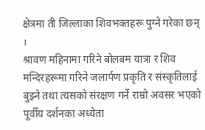क्षेत्रमा ती जिल्लाका शिवभक्तहरू पुग्ने गरेका छन् ।
श्रावण महिनामा गरिने बोलबम यात्रा र शिव मन्दिरहरूमा गरिने जलार्पण प्रकृति र संस्कृतिलाई बुझ्ने तथा त्यसको संरक्षण गर्ने राम्रो अवसर भएको पूर्वीय दर्शनका अध्येता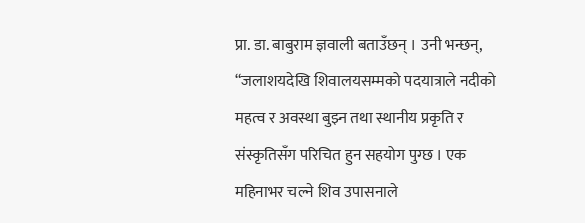प्रा. डा. बाबुराम ज्ञवाली बताउँछन् । उनी भन्छन्, “जलाशयदेखि शिवालयसम्मको पदयात्राले नदीको महत्व र अवस्था बुझ्न तथा स्थानीय प्रकृति र संस्कृतिसँग परिचित हुन सहयोग पुग्छ । एक महिनाभर चल्ने शिव उपासनाले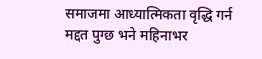समाजमा आध्यात्मिकता वृद्धि गर्न मद्दत पुग्छ भने महिनाभर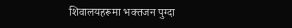शिवालयहरूमा भक्तजन पुग्दा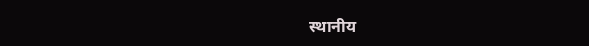स्थानीय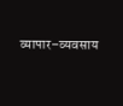व्यापार–व्यवसाय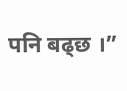पनि बढ्छ ।”